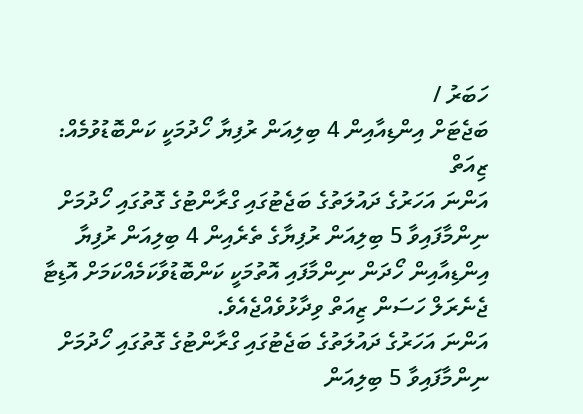ހަބަރު /
ބަޖެޓަށް އިންޑިއާއިން 4 ބިލިއަން ރުފިޔާ ހޯދުމަކީ ކަންބޮޑުވުމެއް: ޒިއަތް
އަންނަ އަހަރުގެ ދައުލަތުގެ ބަޖެޓުގައި ގްރާންޓުގެ ގޮތުގައި ހޯދުމަށް ނިންމާފައިވާ 5 ބިލިއަން ރުފިޔާގެ ތެރެއިން 4 ބިލިއަން ރުފިޔާ އިންޑިއާއިން ހޯދަން ނިންމާފައި އޮތުމަކީ ކަންބޮޑުވާކަމެއްކަމަށް އޮޑިޓާ ޖެނެރަލް ހަސަން ޒިއަތް ވިދާޅުވެއްޖެއެވެ.
އަންނަ އަހަރުގެ ދައުލަތުގެ ބަޖެޓުގައި ގްރާންޓުގެ ގޮތުގައި ހޯދުމަށް ނިންމާފައިވާ 5 ބިލިއަން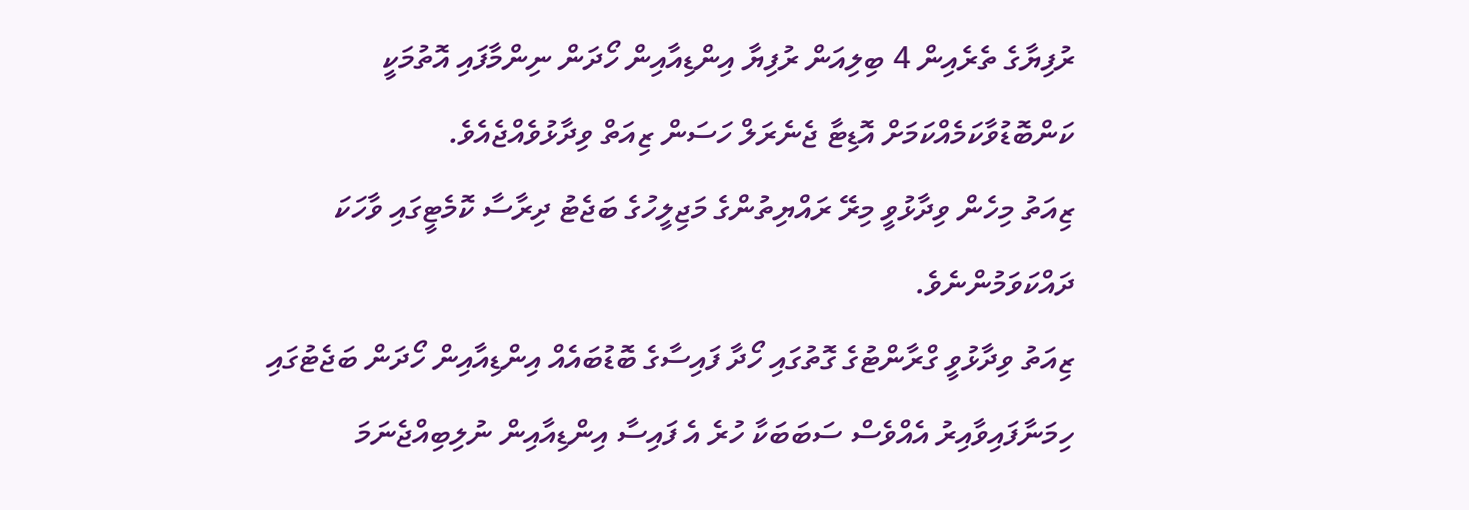ރުފިޔާގެ ތެރެއިން 4 ބިލިއަން ރުފިޔާ އިންޑިއާއިން ހޯދަން ނިންމާފައި އޮތުމަކީ ކަންބޮޑުވާކަމެއްކަމަށް އޮޑިޓާ ޖެނެރަލް ހަސަން ޒިއަތް ވިދާޅުވެއްޖެއެވެ.
ޒިއަތު މިހެން ވިދާޅުވީ މިރޭ ރައްޔިތުންގެ މަޖިލީހުގެ ބަޖެޓު ދިރާސާ ކޮމެޓީގައި ވާހަކަ ދައްކަވަމުންނެވެ.
ޒިއަތު ވިދާޅުވީ ގްރާންޓުގެ ގޮތުގައި ހޯދާ ފައިސާގެ ބޮޑުބައެއް އިންޑިއާއިން ހޯދަން ބަޖެޓުގައި ހިމަނާފައިވާއިރު އެއްވެސް ސަބަބަކާ ހުރެ އެ ފައިސާ އިންޑިއާއިން ނުލިބިއްޖެނަމަ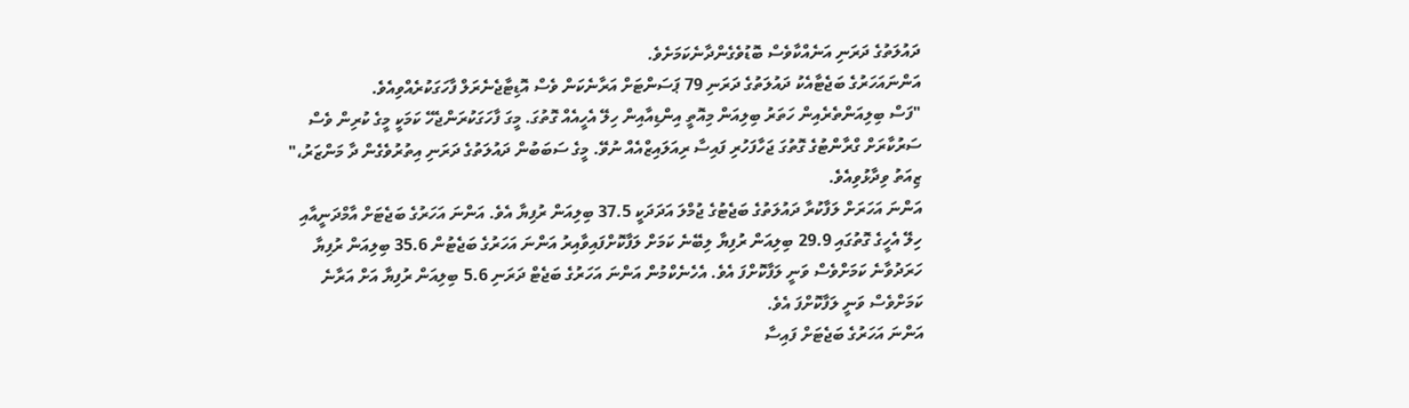ދައުލަތުގެ ދަރަނި އަނެއްކާވެސް ބޮޑުވެގެންދާނެކަމަށެވެ.
އަންނައަހަރުގެ ބަޖެޓާއެކު ދައުލަތުގެ ދަރަނި 79 ޕަސަންޓަށް އަރާނެކަން ވެސް އޮޑިޓާޖެނެރަލް ފާހަގަކުރެއްވިއެވެ.
"ފަސް ބިލިއަންތެރެއިން ހަތަރު ބިލިއަން މިއޮތީ އިންޑިއާއިން ހިލޭ އެހީއެއް ގޮތުގަ. މީގަ ފާހަގަކުރަންޖެހޭ ކަމަކީ މީގެ ކުރިން ވެސް ސަރުކާރަށް ގްރާންޓުގެ ގޮތުގަ ޖަހާފަހުރި ފައިސާ ރިއަލައިޒްއެއް ނުވޭ. މީގެ ސަބަބުން ދައުލަތުގެ ދަރަނި އިތުރުވެގެން ދާ މަންޒަރު،" ޒިއަތު ވިދާޅުވިއެވެ.
އަންނަ އަހަރަށް ލަފާކުރާ ދައުލަތުގެ ބަޖެޓުގެ ޖުމްލަ އަދަދަކީ 37.5 ބިލިއަން ރުފިޔާ އެވެ. އަންނަ އަހަރުގެ ބަޖެޓަށް އާމްދަނީއާއި ހިލޭ އެހީގެ ގޮތުގައި 29.9 ބިލިއަން ރުފިޔާ ލިބޭނެ ކަމަށް ލަފާކޮށްފައިވާއިރު އަންނަ އަހަރުގެ ބަޖެޓުން 35.6 ބިލިއަން ރުފިޔާ ހަރަދުވާނެ ކަމަށްވެސް ވަނީ ލަފާކޮށްފަ އެވެ. އެހެނެކްމުން އަންނަ އަހަރުގެ ބަޖެޓް ދަރަނި 5.6 ބިލިއަން ރުފިޔާ އަށް އަރާނެ ކަމަށްވެސް ވަނީ ލަފާކޮށްފަ އެވެ.
އަންނަ އަހަރުގެ ބަޖެޓަށް ފައިސާ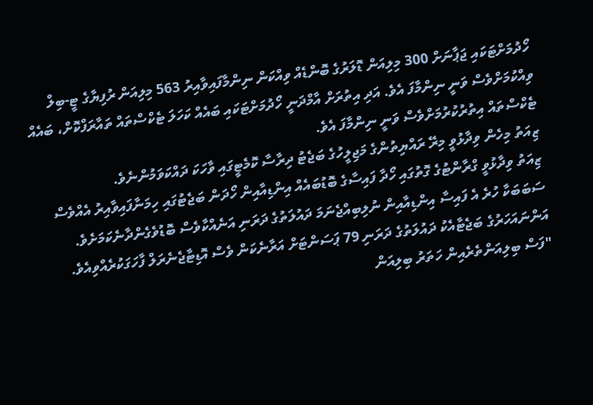ހޯދުމަށްޓަކައި ޖަޕާނަށް 300 މިލިއަން ޑޮލަރުގެ ބޮންޑެއް ވިއްކަން ނިންމާފައިވާއިރު 563 މިލިއަން ރުފިޔާގެ ޓީ-ބިލް ވިއްކުމަށްވެސް ވަނީ ނިންމާފަ އެވެ. އަދި އިތުރަށް އާމްދަނީ ހޯދުމަށްޓަކައި ބައެއް ކަހަލަ ޓެކްސްތައް ތައާރަފްކޮށް، ބައެއް ޓެކްސްތައް އިތުރުކުރުމަށްވެސް ވަނީ ނިންމާފަ އެވެ.
ޒިއަތު މިހެން ވިދާޅުވީ މިރޭ ރައްޔިތުންގެ މަޖިލީހުގެ ބަޖެޓު ދިރާސާ ކޮމެޓީގައި ވާހަކަ ދައްކަވަމުންނެވެ.
ޒިއަތު ވިދާޅުވީ ގްރާންޓުގެ ގޮތުގައި ހޯދާ ފައިސާގެ ބޮޑުބައެއް އިންޑިއާއިން ހޯދަން ބަޖެޓުގައި ހިމަނާފައިވާއިރު އެއްވެސް ސަބަބަކާ ހުރެ އެ ފައިސާ އިންޑިއާއިން ނުލިބިއްޖެނަމަ ދައުލަތުގެ ދަރަނި އަނެއްކާވެސް ބޮޑުވެގެންދާނެކަމަށެވެ.
އަންނައަހަރުގެ ބަޖެޓާއެކު ދައުލަތުގެ ދަރަނި 79 ޕަސަންޓަށް އަރާނެކަން ވެސް އޮޑިޓާޖެނެރަލް ފާހަގަކުރެއްވިއެވެ.
"ފަސް ބިލިއަންތެރެއިން ހަތަރު ބިލިއަން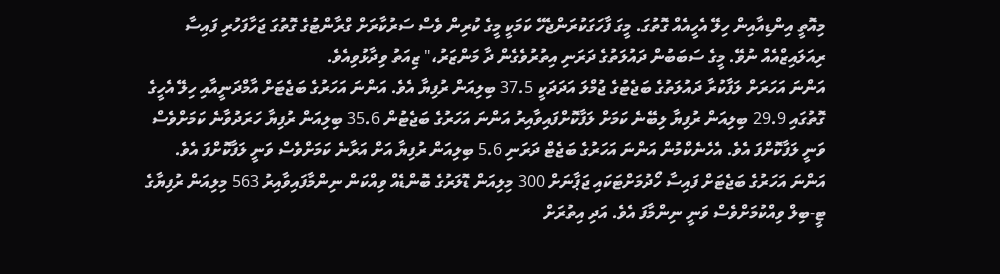މިއޮތީ އިންޑިއާއިން ހިލޭ އެހީއެއް ގޮތުގަ. މީގަ ފާހަގަކުރަންޖެހޭ ކަމަކީ މީގެ ކުރިން ވެސް ސަރުކާރަށް ގްރާންޓުގެ ގޮތުގަ ޖަހާފަހުރި ފައިސާ ރިއަލައިޒްއެއް ނުވޭ. މީގެ ސަބަބުން ދައުލަތުގެ ދަރަނި އިތުރުވެގެން ދާ މަންޒަރު،" ޒިއަތު ވިދާޅުވިއެވެ.
އަންނަ އަހަރަށް ލަފާކުރާ ދައުލަތުގެ ބަޖެޓުގެ ޖުމްލަ އަދަދަކީ 37.5 ބިލިއަން ރުފިޔާ އެވެ. އަންނަ އަހަރުގެ ބަޖެޓަށް އާމްދަނީއާއި ހިލޭ އެހީގެ ގޮތުގައި 29.9 ބިލިއަން ރުފިޔާ ލިބޭނެ ކަމަށް ލަފާކޮށްފައިވާއިރު އަންނަ އަހަރުގެ ބަޖެޓުން 35.6 ބިލިއަން ރުފިޔާ ހަރަދުވާނެ ކަމަށްވެސް ވަނީ ލަފާކޮށްފަ އެވެ. އެހެނެކްމުން އަންނަ އަހަރުގެ ބަޖެޓް ދަރަނި 5.6 ބިލިއަން ރުފިޔާ އަށް އަރާނެ ކަމަށްވެސް ވަނީ ލަފާކޮށްފަ އެވެ.
އަންނަ އަހަރުގެ ބަޖެޓަށް ފައިސާ ހޯދުމަށްޓަކައި ޖަޕާނަށް 300 މިލިއަން ޑޮލަރުގެ ބޮންޑެއް ވިއްކަން ނިންމާފައިވާއިރު 563 މިލިއަން ރުފިޔާގެ ޓީ-ބިލް ވިއްކުމަށްވެސް ވަނީ ނިންމާފަ އެވެ. އަދި އިތުރަށް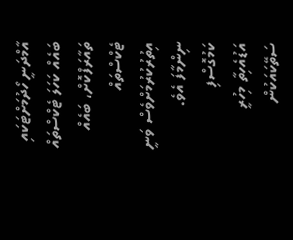އާމްދަނީ ހޯދުމަށްޓަކައި ބައެއް ކަހަލަ ޓެކްސްތައް ތައާރަފްކޮށް، ބައެއް ޓެކްސްތައް އިތުރުކުރުމަށްވެސް ވަނީ ނިންމާފަ އެވެ.
ކަމުގޮސްފި
އަޑުއެހިތާ މިހުރީ
ސަތޭކައަކުން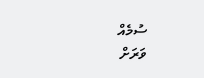ސުމެއް
ވަރަށް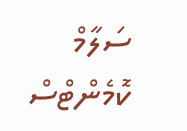ސަލާމް
ކޮމެންޓްސް